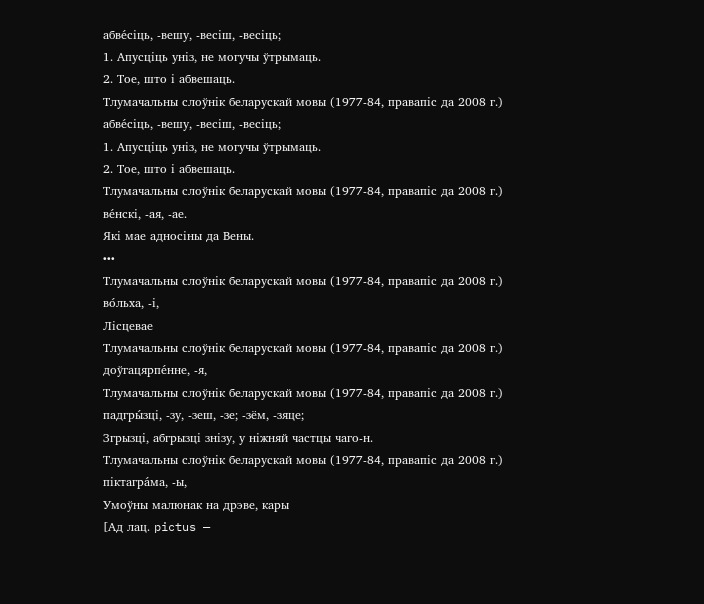абве́сіць, ‑вешу, ‑весіш, ‑весіць;
1. Апусціць уніз, не могучы ўтрымаць.
2. Тое, што і абвешаць.
Тлумачальны слоўнік беларускай мовы (1977-84, правапіс да 2008 г.)
абве́сіць, ‑вешу, ‑весіш, ‑весіць;
1. Апусціць уніз, не могучы ўтрымаць.
2. Тое, што і абвешаць.
Тлумачальны слоўнік беларускай мовы (1977-84, правапіс да 2008 г.)
ве́нскі, ‑ая, ‑ае.
Які мае адносіны да Вены.
•••
Тлумачальны слоўнік беларускай мовы (1977-84, правапіс да 2008 г.)
во́льха, ‑і,
Лісцевае
Тлумачальны слоўнік беларускай мовы (1977-84, правапіс да 2008 г.)
доўгацярпе́нне, ‑я,
Тлумачальны слоўнік беларускай мовы (1977-84, правапіс да 2008 г.)
падгры́зці, ‑зу, ‑зеш, ‑зе; ‑зём, ‑зяце;
Згрызці, абгрызці знізу, у ніжняй частцы чаго‑н.
Тлумачальны слоўнік беларускай мовы (1977-84, правапіс да 2008 г.)
піктагра́ма, ‑ы,
Умоўны малюнак на дрэве, кары
[Ад лац. pictus —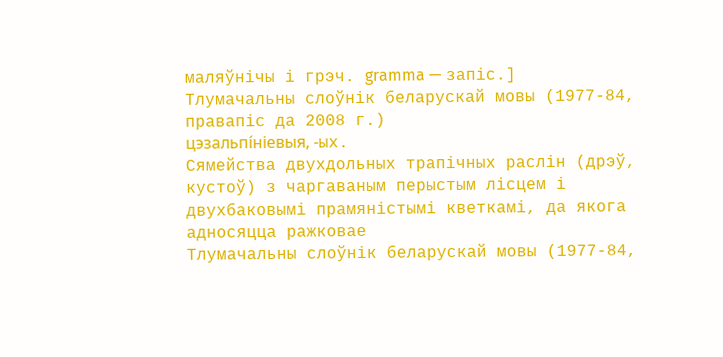маляўнічы і грэч. gramma — запіс.]
Тлумачальны слоўнік беларускай мовы (1977-84, правапіс да 2008 г.)
цэзальпі́ніевыя, ‑ых.
Сямейства двухдольных трапічных раслін (дрэў, кустоў) з чаргаваным перыстым лісцем і двухбаковымі прамяністымі кветкамі, да якога адносяцца ражковае
Тлумачальны слоўнік беларускай мовы (1977-84,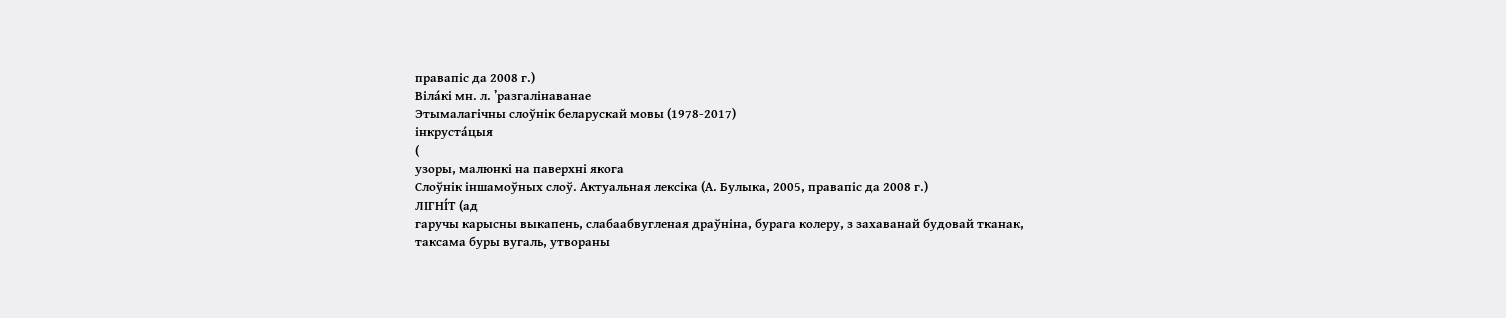правапіс да 2008 г.)
Віла́кі мн. л. ’разгалінаванае
Этымалагічны слоўнік беларускай мовы (1978-2017)
інкруста́цыя
(
узоры, малюнкі на паверхні якога
Слоўнік іншамоўных слоў. Актуальная лексіка (А. Булыка, 2005, правапіс да 2008 г.)
ЛІГНІ́Т (ад
гаручы карысны выкапень, слабаабвугленая драўніна, бурага колеру, з захаванай будовай тканак, таксама буры вугаль, утвораны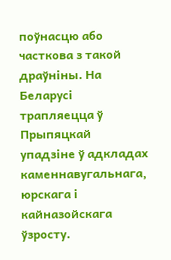поўнасцю або часткова з такой драўніны. На Беларусі трапляецца ў Прыпяцкай упадзіне ў адкладах каменнавугальнага, юрскага і кайназойскага ўзросту.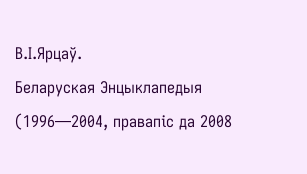В.І.Ярцаў.
Беларуская Энцыклапедыя (1996—2004, правапіс да 2008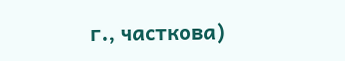г., часткова)